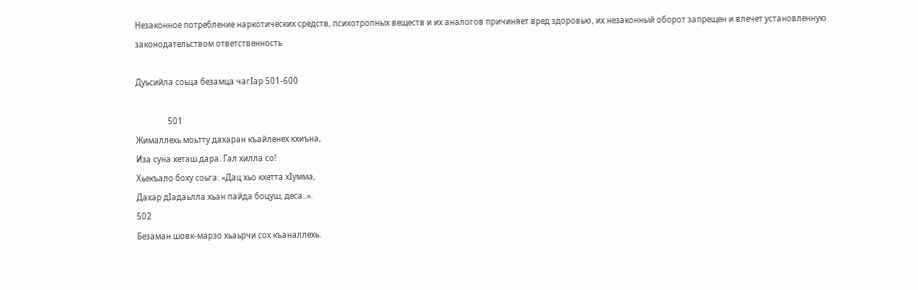Незаконное потребление наркотических средств, психотропных веществ и их аналогов причиняет вред здоровью, их незаконный оборот запрещен и влечет установленную законодательством ответственность.

Дуьсийла соьца безамца чагIар 501-600

                501
Жималлехь моьтту дахаран къайленех кхиъна,
Иза суна хеташ дара. Гал хилла со!
Хьекъало боху соьга: «Дац хьо кхетта хIумма,
Дахар дIадаьлла хьан пайда боцуш, деса..».
502
Безаман шовк-марзо хьаьрчи сох къаналлехь.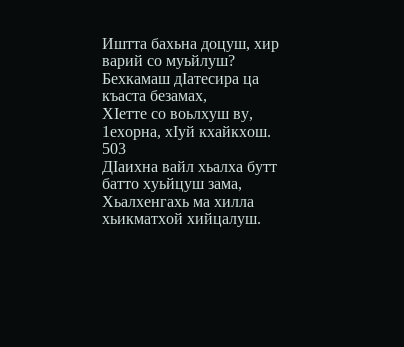Иштта бахьна доцуш, хир варий со муьйлуш?
Бехкамаш дIатесира ца къаста безамах,
ХIетте со воьлхуш ву, 1ехорна, хIуй кхайкхош.
503
ДIаихна вайл хьалха бутт батто хуьйцуш зама,
Хьалхенгахь ма хилла хьикматхой хийцалуш.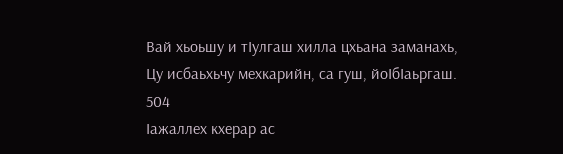Вай хьоьшу и тIулгаш хилла цхьана заманахь,
Цу исбаьхьчу мехкарийн, са гуш, йоIбIаьргаш.
504
Iажаллех кхерар ас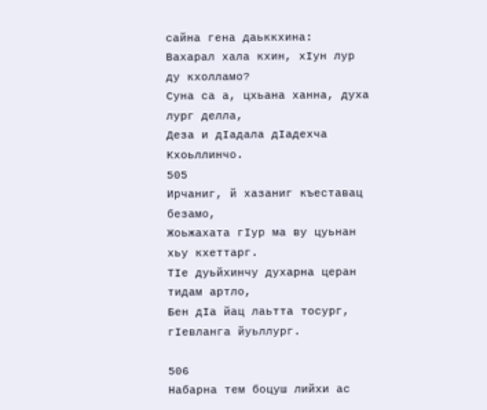сайна гена даьккхина:
Вахарал хала кхин, хIун лур ду кхолламо?
Суна са а, цхьана ханна, духа лург делла,
Деза и дIадала дIадехча Кхоьллинчо.
505
Ирчаниг, й хазаниг къеставац безамо,
Жоьжахата гIур ма ву цуьнан хьу кхеттарг.
ТIе дуьйхинчу духарна церан тидам артло,
Бен дIа йац лаьтта тосург, гIевланга йуьллург.

506
Набарна тем боцуш лийхи ас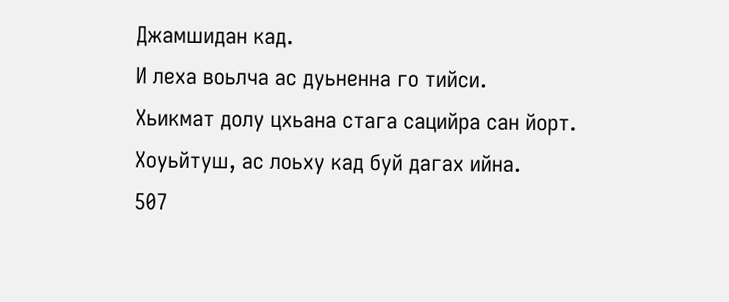Джамшидан кад.
И леха воьлча ас дуьненна го тийси.
Хьикмат долу цхьана стага сацийра сан йорт.
Хоуьйтуш, ас лоьху кад буй дагах ийна.
507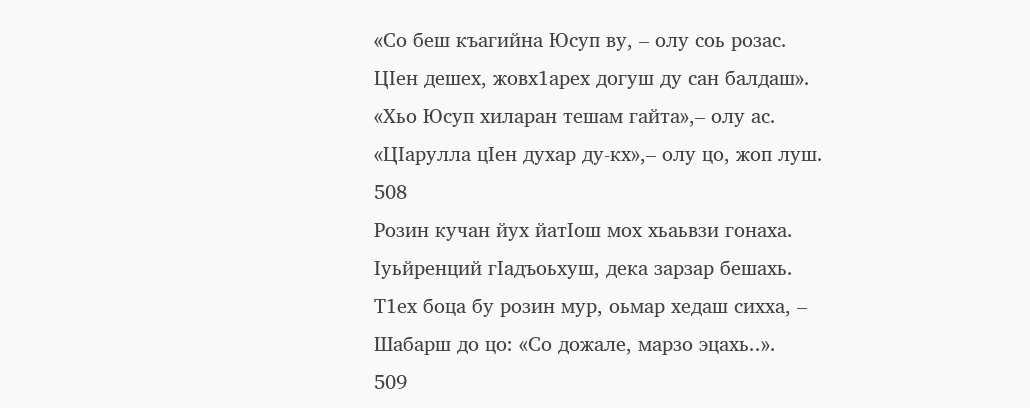«Со беш къагийна Юсуп ву, – олу соь розас.
ЦIен дешех, жовх1арех догуш ду сан балдаш».
«Хьо Юсуп хиларан тешам гайта»,– олу ас.
«ЦIарулла цIен духар ду-кх»,– олу цо, жоп луш.
508
Розин кучан йух йатIош мох хьаьвзи гонаха.
Iуьйренций гIадъоьхуш, дека зарзар бешахь.
Т1ех боца бу розин мур, оьмар хедаш сихха, –
Шабарш до цо: «Со дожале, марзо эцахь..».
509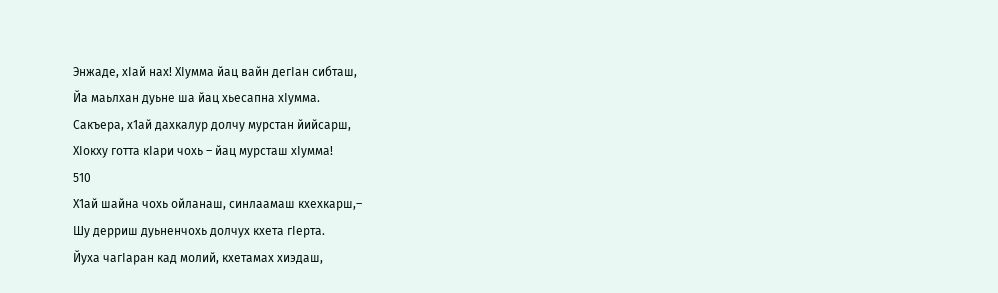Энжаде, хIай нах! ХIумма йац вайн дегIан сибташ,
Йа маьлхан дуьне ша йац хьесапна хIумма.
Сакъера, х1ай дахкалур долчу мурстан йийсарш,
ХIокху готта кIари чохь – йац мурсташ хIумма!
510
Х1ай шайна чохь ойланаш, синлаамаш кхехкарш,–
Шу дерриш дуьненчохь долчух кхета гIерта.
Йуха чагIаран кад молий, кхетамах хиэдаш,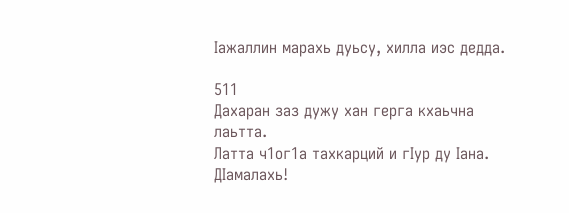Iажаллин марахь дуьсу, хилла иэс дедда.

511
Дахаран заз дужу хан герга кхаьчна лаьтта.
Латта ч1ог1а тахкарций и гIур ду Iана.
ДIамалахь!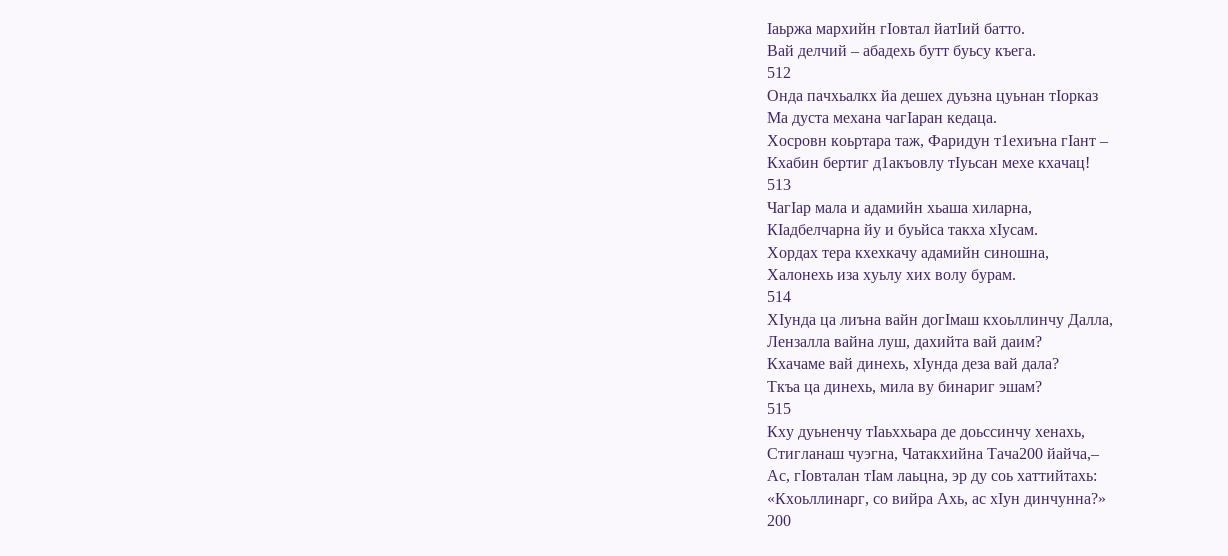Iаьржа мархийн гIовтал йатIий батто.
Вай делчий – абадехь бутт буьсу къега.
512
Онда пачхьалкх йа дешех дуьзна цуьнан тIорказ
Ма дуста механа чагIаран кедаца.
Хосровн коьртара таж, Фаридун т1ехиъна гIант –
Кхабин бертиг д1акъовлу тIуьсан мехе кхачац!
513
ЧагIар мала и адамийн хьаша хиларна,
КIадбелчарна йу и буьйса такха хIусам.
Хордах тера кхехкачу адамийн синошна,
Халонехь иза хуьлу хих волу бурам.
514
ХIунда ца лиъна вайн догIмаш кхоьллинчу Далла,
Лензалла вайна луш, дахийта вай даим?
Кхачаме вай динехь, хIунда деза вай дала?
Ткъа ца динехь, мила ву бинариг эшам?
515
Кху дуьненчу тIаьххьара де доьссинчу хенахь,
Стигланаш чуэгна, Чатакхийна Тача200 йайча,–
Ас, гIовталан тIам лаьцна, эр ду соь хаттийтахь:
«Кхоьллинарг, со вийра Ахь, ас хIун динчунна?»
200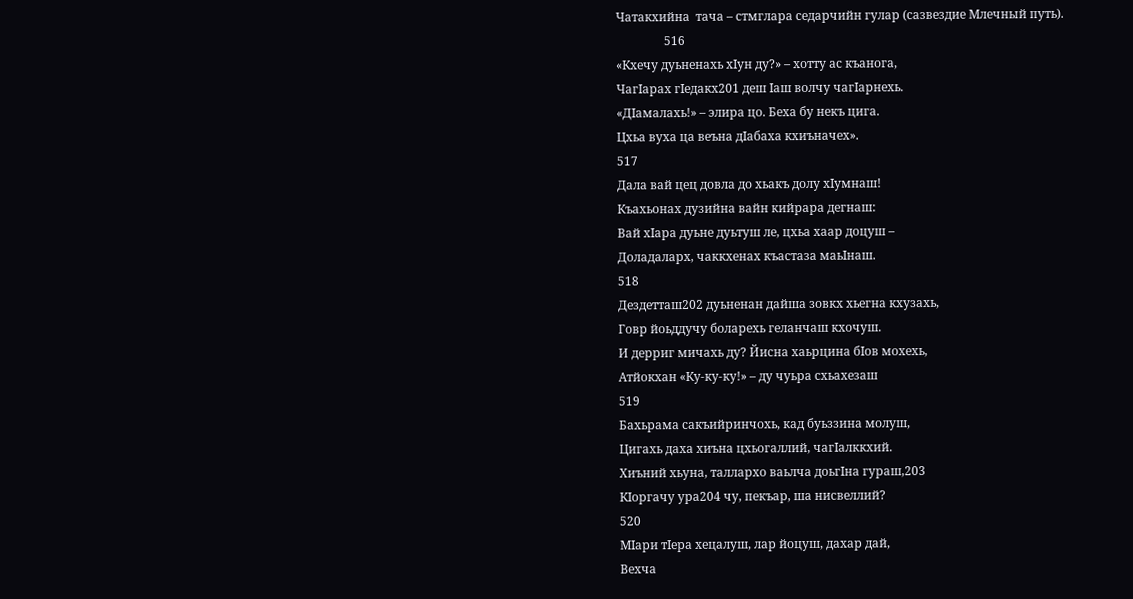Чатакхийна  тача – стмглара седарчийн гулар (сазвездие Млечный путь).
                516
«Кхечу дуьненахь хIун ду?» – хотту ас къанога,
ЧагIарах гIедакх201 деш Iаш волчу чагIарнехь.
«ДIамалахь!» – элира цо. Беха бу некъ цига.
Цхьа вуха ца веъна дIабаха кхиъначех».
517
Дала вай цец довла до хьакъ долу хIумнаш!
Къахьонах дузийна вайн кийрара дегнаш:
Вай хIара дуьне дуьтуш ле, цхьа хаар доцуш –
Доладаларх, чаккхенах къастаза маьIнаш.
518
Дездетташ202 дуьненан дайша зовкх хьегна кхузахь,
Говр йоьддучу боларехь геланчаш кхочуш.
И дерриг мичахь ду? Йисна хаьрцина бIов мохехь,
Атйокхан «Ку-ку-ку!» – ду чуьра схьахезаш
519
Бахьрама сакъийринчохь, кад буьззина молуш,
Цигахь даха хиъна цхьогаллий, чагIалккхий.
Хиъний хьуна, таллархо ваьлча доьгIна гураш,203
КIоргачу ура204 чу, пекъар, ша нисвеллий?
520
МIари тIера хецалуш, лар йоцуш, дахар дай,
Вехча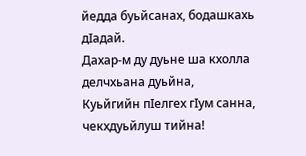йедда буьйсанах, бодашкахь дIадай.
Дахар-м ду дуьне ша кхолла делчхьана дуьйна,
Куьйгийн пIелгех гIум санна, чекхдуьйлуш тийна!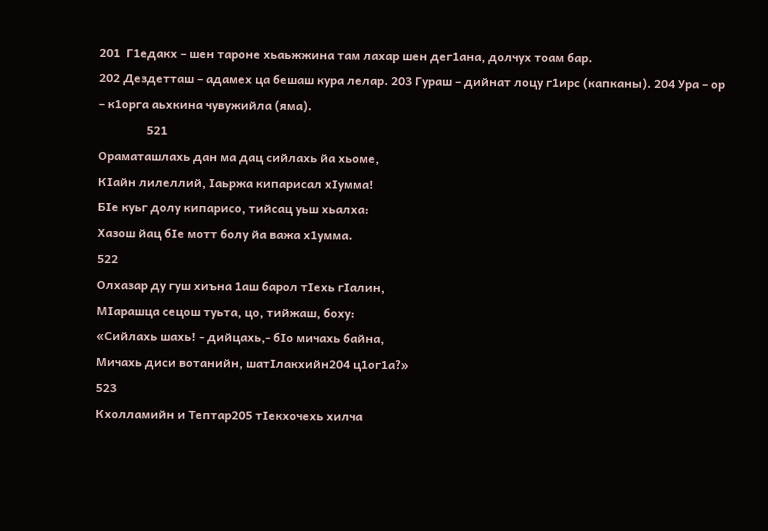201  Г1едакх – шен тароне хьаьжжина там лахар шен дег1ана, долчух тоам бар.
202 Дездетташ – адамех ца бешаш кура лелар. 203 Гураш – дийнат лоцу г1ирс (капканы). 204 Ура – ор – к1орга аьхкина чувужийла (яма).
                521
Ораматашлахь дан ма дац сийлахь йа хьоме,
КIайн лилеллий, Iаьржа кипарисал хIумма!
БIе куьг долу кипарисо, тийсац уьш хьалха:
Хазош йац бIе мотт болу йа важа х1умма.
522
Олхазар ду гуш хиъна 1аш барол тIехь гIалин,
МIарашца сецош туьта, цо, тийжаш, боху:
«Сийлахь шахь! - дийцахь,- бIо мичахь байна,
Мичахь диси вотанийн, шатIлакхийн204 ц1ог1а?»
523
Кхолламийн и Тептар205 тIекхочехь хилча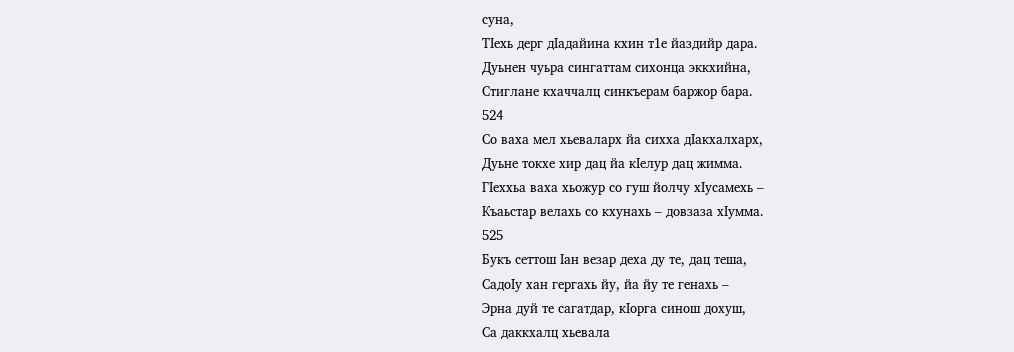суна,
ТIехь дерг дIадайина кхин т1е йаздийр дара.
Дуьнен чуьра сингаттам сихонца эккхийна,
Стиглане кхаччалц синкъерам баржор бара.
524
Со ваха мел хьеваларх йа сихха дIакхалхарх,
Дуьне токхе хир дац йа кIелур дац жимма.
ГIеххьа ваха хьожур со гуш йолчу хIусамехь –
Къаьстар велахь со кхунахь – довзаза хIумма.
525
Букъ сеттош Iан везар деха ду те, дац теша,
СадоIу хан гергахь йу, йа йу те генахь –
Эрна дуй те сагатдар, кIорга синош дохуш,
Са даккхалц хьевала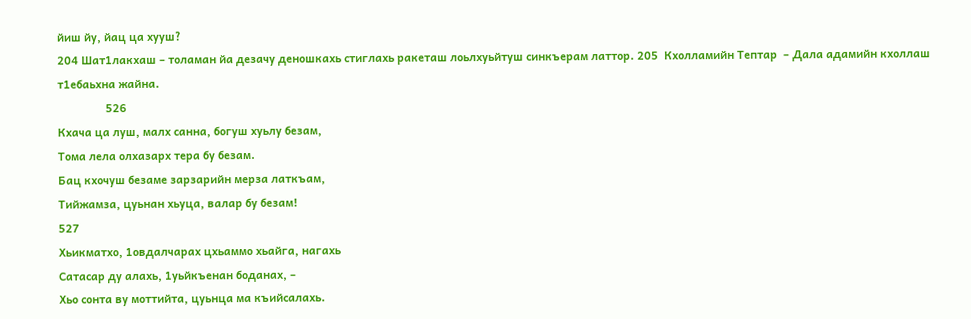йиш йу, йац ца хууш?
204 Шат1лакхаш – толаман йа дезачу деношкахь стиглахь ракеташ лоьлхуьйтуш синкъерам латтор. 205  Кхолламийн Тептар  – Дала адамийн кхоллаш т1ебаьхна жайна.
                526
Кхача ца луш, малх санна, богуш хуьлу безам,
Тома лела олхазарх тера бу безам.
Бац кхочуш безаме зарзарийн мерза латкъам,
Тийжамза, цуьнан хьуца, валар бу безам!
527
Хьикматхо, 1овдалчарах цхьаммо хьайга, нагахь
Сатасар ду алахь, 1уьйкъенан боданах, –
Хьо сонта ву моттийта, цуьнца ма къийсалахь.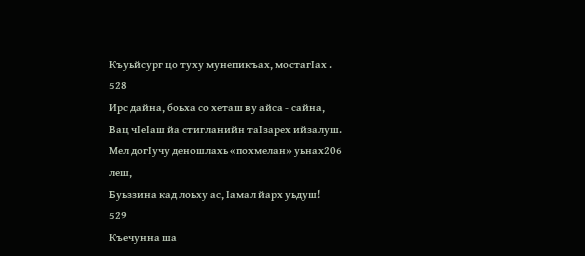Къуьйсург цо туху мунепикъах, мостагIах .
528
Ирс дайна, боьха со хеташ ву айса - сайна,
Вац чIеIаш йа стигланийн таIзарех ийзалуш.
Мел догIучу деношлахь «похмелан» уьнах206 леш,
Буьззина кад лоьху ас, Iамал йарх уьдуш!
529
Къечунна ша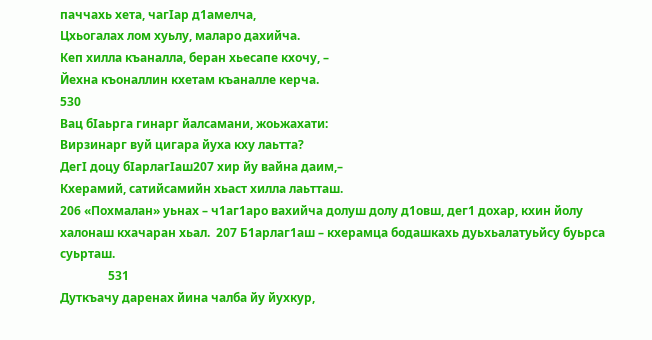паччахь хета, чагIар д1амелча,
Цхьогалах лом хуьлу, маларо дахийча.
Кеп хилла къаналла, беран хьесапе кхочу, –
Йехна къоналлин кхетам къаналле керча.
530
Вац бIаьрга гинарг йалсамани, жоьжахати:
Вирзинарг вуй цигара йуха кху лаьтта?
ДегI доцу бIарлагIаш207 хир йу вайна даим,–
Кхерамий, сатийсамийн хьаст хилла лаьтташ.
206 «Похмалан» уьнах – ч1аг1аро вахийча долуш долу д1овш, дег1 дохар, кхин йолу халонаш кхачаран хьал.  207 Б1арлаг1аш – кхерамца бодашкахь дуьхьалатуьйсу буьрса суьрташ.
                531
Дуткъачу даренах йина чалба йу йухкур,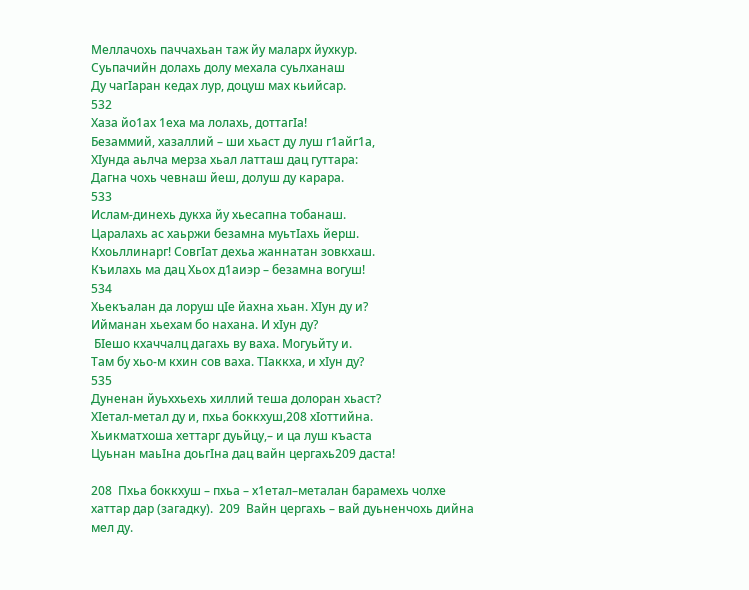Меллачохь паччахьан таж йу маларх йухкур.
Суьпачийн долахь долу мехала суьлханаш
Ду чагIаран кедах лур, доцуш мах кьийсар.
532
Хаза йо1ах 1еха ма лолахь, доттагIа!
Безаммий, хазаллий – ши хьаст ду луш г1айг1а,
ХIунда аьлча мерза хьал латташ дац гуттара:
Дагна чохь чевнаш йеш, долуш ду карара.
533
Ислам-динехь дукха йу хьесапна тобанаш.
Царалахь ас хаьржи безамна муьтIахь йерш.
Кхоьллинарг! СовгIат дехьа жаннатан зовкхаш.
Къилахь ма дац Хьох д1аиэр – безамна вогуш!
534
Хьекъалан да лоруш цIе йахна хьан. ХIун ду и?
Ийманан хьехам бо нахана. И хIун ду?
 БIешо кхаччалц дагахь ву ваха. Могуьйту и.
Там бу хьо-м кхин сов ваха. ТIаккха, и хIун ду?
535
Дуненан йуьххьехь хиллий теша долоран хьаст?
ХIетал-метал ду и, пхьа боккхуш,208 хIоттийна.
Хьикматхоша хеттарг дуьйцу,– и ца луш къаста
Цуьнан маьIна доьгIна дац вайн цергахь209 даста!

208  Пхьа боккхуш – пхьа – х1етал–металан барамехь чолхе хаттар дар (загадку).  209  Вайн цергахь – вай дуьненчохь дийна мел ду.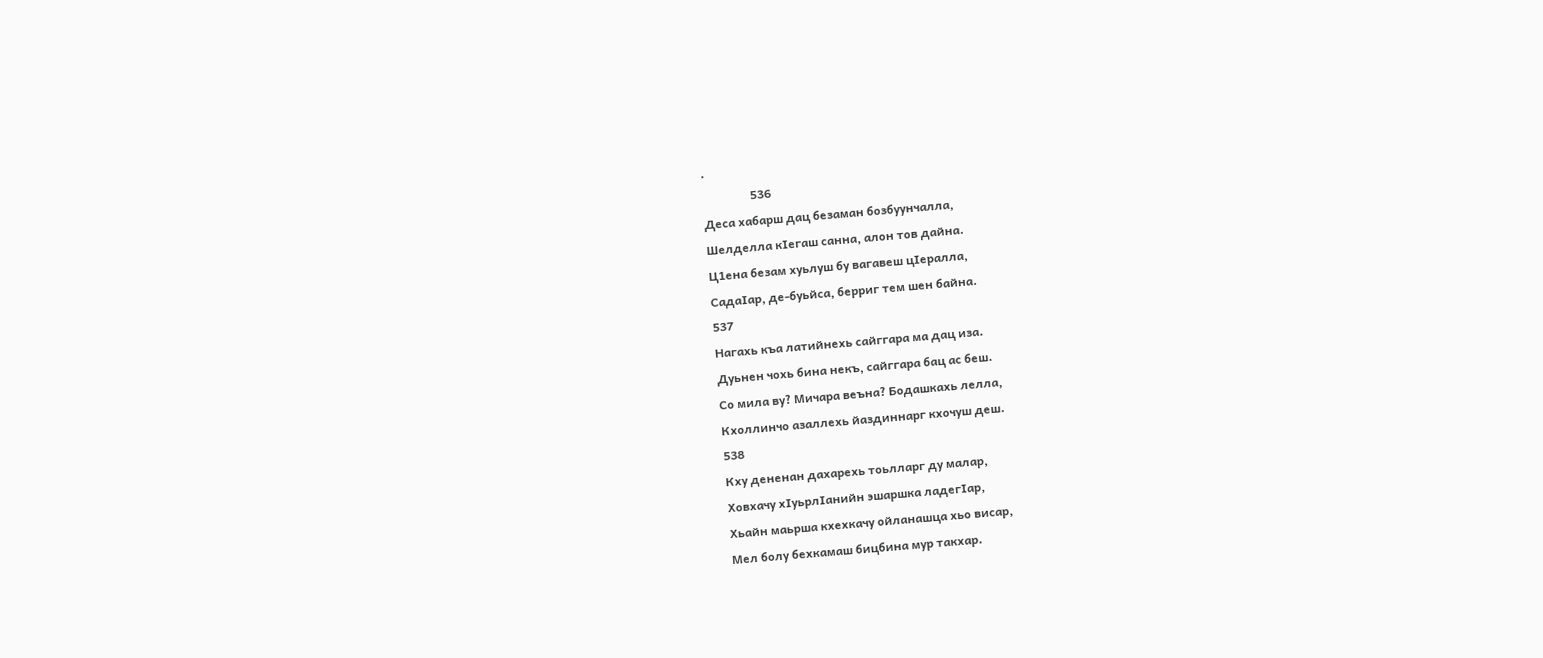.
                536
Деса хабарш дац безаман бозбуунчалла,
Шелделла кIегаш санна, алон тов дайна.
Ц1ена безам хуьлуш бу вагавеш цIералла,
СадаIар, де-буьйса, берриг тем шен байна.
537
Нагахь къа латийнехь сайггара ма дац иза.
Дуьнен чохь бина некъ, сайггара бац ас беш.
Со мила ву? Мичара веъна? Бодашкахь лелла,
Кхоллинчо азаллехь йаздиннарг кхочуш деш.
538
Кху дененан дахарехь тоьлларг ду малар,
Ховхачу хIуьрлIанийн эшаршка ладегIар,
Хьайн маьрша кхехкачу ойланашца хьо висар,
Мел болу бехкамаш бицбина мур такхар.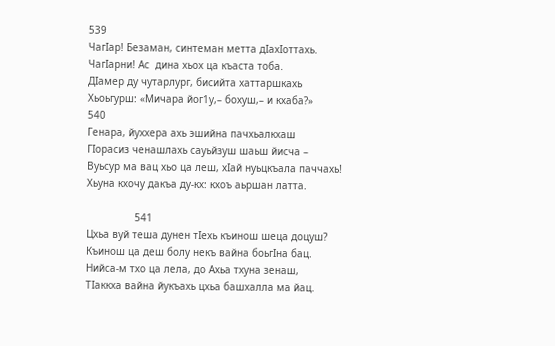539
ЧагIар! Безаман, синтеман метта дIахIоттахь.
ЧагIарни! Ас  дина хьох ца къаста тоба.
ДIамер ду чутарлург, бисийта хаттаршкахь
Хьоьгурш: «Мичара йог1у,– бохуш,– и кхаба?»
540
Генара, йуххера ахь эшийна пачхьалкхаш
ГIорасиз ченашлахь сауьйзуш шаьш йисча –
Вуьсур ма вац хьо ца леш, хIай нуьцкъала паччахь!
Хьуна кхочу дакъа ду-кх: кхоъ аьршан латта.

                541
Цхьа вуй теша дунен тIехь къинош шеца доцуш?
Къинош ца деш болу некъ вайна боьгIна бац.
Нийса-м тхо ца лела, до Ахьа тхуна зенаш,
ТIаккха вайна йукъахь цхьа башхалла ма йац.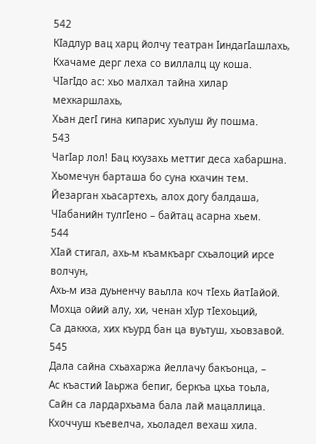542
КIадлур вац харц йолчу театран IиндагIашлахь,
Кхачаме дерг леха со виллалц цу коша.
ЧIагIдо ас: хьо малхал тайна хилар мехкаршлахь,
Хьан дегI гина кипарис хуьлуш йу пошма.
543
ЧагIар лол! Бац кхузахь меттиг деса хабаршна.
Хьомечун барташа бо суна кхачин тем.
Йезарган хьасартехь, алох догу балдаша,
ЧIабанийн тулгIено – байтац асарна хьем.
544
ХIай стигал, ахь-м къамкъарг схьалоций ирсе волчун,
Ахь-м иза дуьненчу ваьлла коч тIехь йатIайой.
Мохца ойий алу, хи, ченан хIур тIехоьций,
Са даккха, хих къурд бан ца вуьтуш, хьовзавой.
545
Дала сайна схьахаржа йеллачу бакъонца, –
Ас къастий Iаьржа бепиг, беркъа цхьа тоьла,
Сайн са лардархьама бала лай мацаллица.
Кхоччуш къевелча, хьоладел вехаш хила.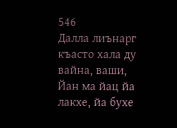546
Далла лиънарг къасто хала ду вайна, ваши,
Йан ма йац йа лакхе, йа бухе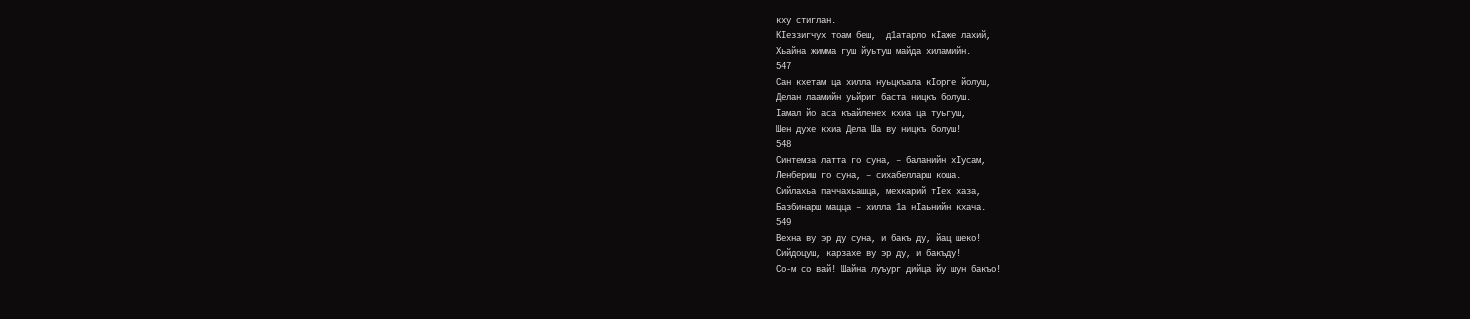кху стиглан.
КIеззигчух тоам беш,  д1атарло кIаже лахий,
Хьайна жимма гуш йуьтуш майда хиламийн.
547
Сан кхетам ца хилла нуьцкъала кIорге йолуш,
Делан лаамийн уьйриг баста ницкъ болуш.
Iамал йо аса къайленех кхиа ца туьгуш,
Шен духе кхиа Дела Ша ву ницкъ болуш!
548
Синтемза латта го суна, – баланийн хIусам,
Ленбериш го суна, – сихабелларш коша.
Сийлахьа паччахьашца, мехкарий тIех хаза,
Базбинарш мацца – хилла 1а нIаьнийн кхача.
549
Вехна ву эр ду суна, и бакъ ду, йац шеко!
Сийдоцуш, карзахе ву эр ду, и бакъду!
Со-м со вай! Шайна луъург дийца йу шун бакъо!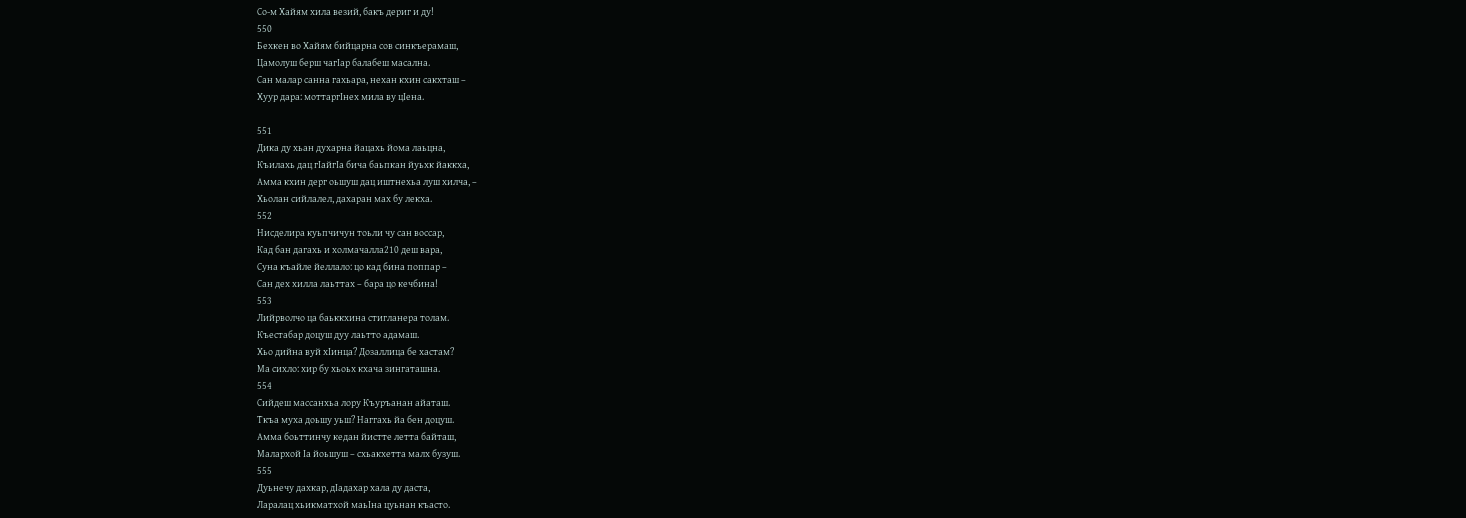Со-м Хайям хила везий, бакъ дериг и ду!
550
Бехкен во Хайям бийцарна сов синкъерамаш,
Цамолуш берш чагIар балабеш масална.
Сан малар санна гахьара, нехан кхин сакхташ –
Хуур дара: моттаргIнех мила ву цIена.

551
Дика ду хьан духарна йацахь йома лаьцна,
Къилахь дац гIайгIа бича баьпкан йуьхк йаккха,
Амма кхин дерг оьшуш дац иштнехьа луш хилча, –
Хьолан сийлалел, дахаран мах бу лекха.
552
Нисделира куьпчичун тоьли чу сан воссар,
Кад бан дагахь и холмачалла210 деш вара,
Суна къайле йеллало: цо кад бина поппар –
Сан дех хилла лаьттах – бара цо кечбина!
553
Лийрволчо ца баьккхина стигланера толам.
Къестабар доцуш дуу лаьтто адамаш.
Хьо дийна вуй хIинца? Дозаллица бе хастам?
Ма сихло: хир бу хьоьх кхача зингаташна.
554
Сийдеш массанхьа лору Къуръанан айаташ.
Ткъа муха доьшу уьш? Наггахь йа бен доцуш.
Амма боьттинчу кедан йистте летта байташ,
Малархой Iа йоьшуш – схьакхетта малх бузуш.
555
Дуьнечу дахкар, дIадахар хала ду даста,
Ларалац хьикматхой маьIна цуьнан къасто.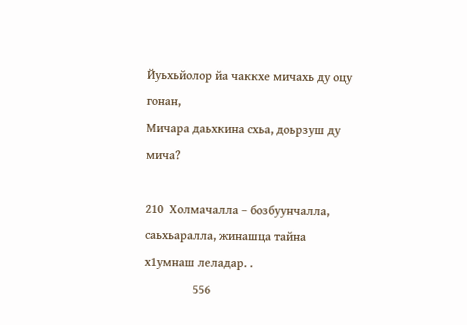Йуьхьйолор йа чаккхе мичахь ду оцу гонан,
Мичара даьхкина схьа, доьрзуш ду мича?

210  Холмачалла – бозбуунчалла, саьхьаралла, жинашца тайна х1умнаш леладар. .
                556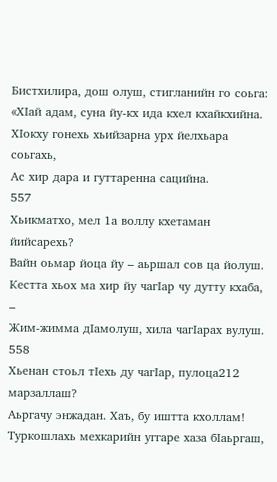Бистхилира, дош олуш, стигланийн го соьга:
«ХIай адам, суна йу-кх ида кхел кхайкхийна.
ХIокху гонехь хьийзарна урх йелхьара соьгахь,
Ас хир дара и гуттаренна сацийна.
557
Хьикматхо, мел 1а воллу кхетаман йийсарехь?
Вайн оьмар йоца йу – аьршал сов ца йолуш.
Кестта хьох ма хир йу чагIар чу дутту кхаба, –
Жим-жимма дIамолуш, хила чагIарах вулуш.
558
Хьенан стоьл тIехь ду чагIар, пулоца212 марзаллаш?
Аьргачу энжадан. Хаъ, бу иштта кхоллам!
Туркошлахь мехкарийн уггаре хаза бIаьргаш,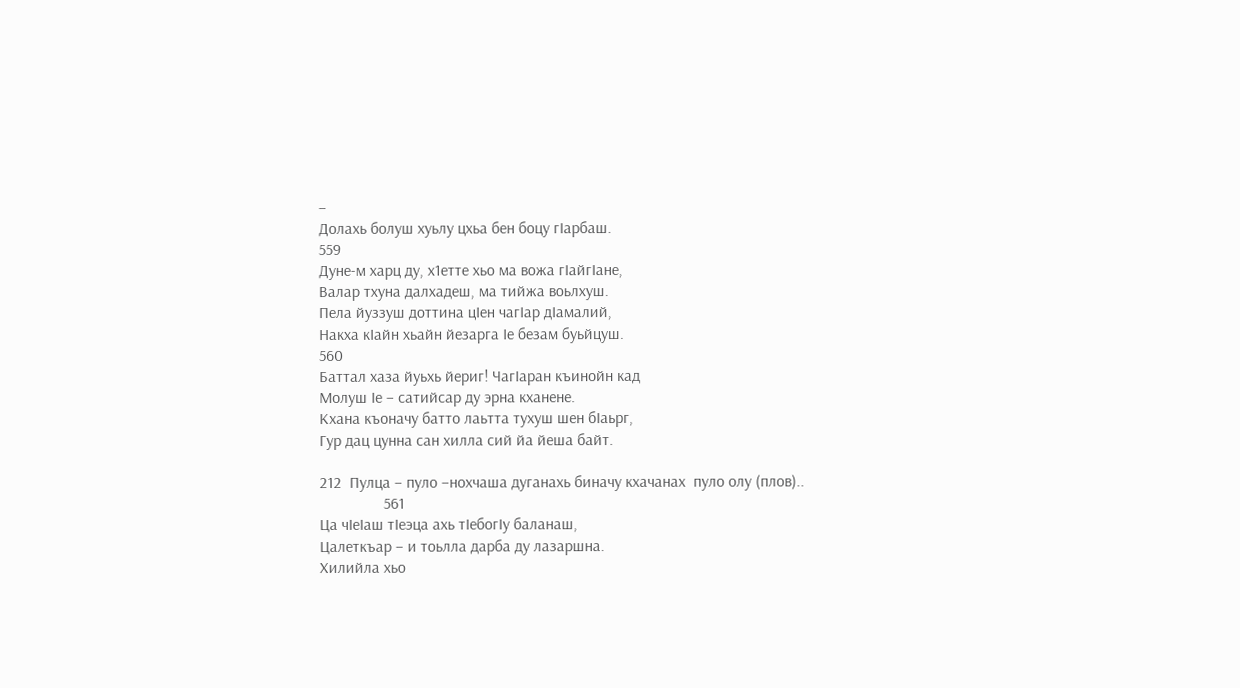–
Долахь болуш хуьлу цхьа бен боцу гIарбаш.
559
Дуне-м харц ду, х1етте хьо ма вожа гIайгIане,
Валар тхуна далхадеш, ма тийжа воьлхуш.
Пела йуззуш доттина цIен чагIар дIамалий,
Накха кIайн хьайн йезарга Iе безам буьйцуш.
560
Баттал хаза йуьхь йериг! ЧагIаран къинойн кад
Молуш Iе – сатийсар ду эрна кханене.
Кхана къоначу батто лаьтта тухуш шен бIаьрг,
Гур дац цунна сан хилла сий йа йеша байт.

212  Пулца – пуло –нохчаша дуганахь биначу кхачанах  пуло олу (плов)..
                561
Ца чIеIаш тIеэца ахь тIебогIу баланаш,
Цалеткъар – и тоьлла дарба ду лазаршна.
Хилийла хьо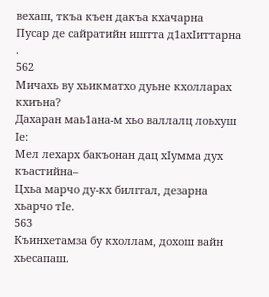вехаш, ткъа къен дакъа кхачарна
Пусар де сайратийн иштта д1ахIиттарна .
562
Мичахь ву хьикматхо дуьне кхолларах кхиъна?
Дахаран маь1ана-м хьо валлалц лоьхуш Iе:
Мел лехарх бакъонан дац хIумма дух къастийна–
Цхьа марчо ду-кх билггал, дезарна хьарчо тIе.
563
Къинхетамза бу кхоллам, дохош вайн хьесапаш.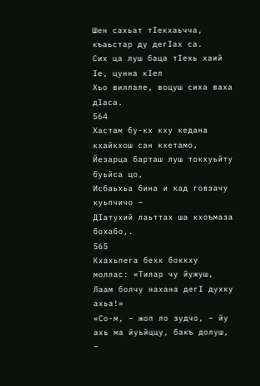Шен сахьат тIекхаьчча, къаьстар ду дегIах са.
Сих ца луш баца тIехь хаий Iе, цунна кIел
Хьо виллале, воцуш сиха ваха дIаса.
564
Хастам бу-кх кху кедана кхайкхош сан кхетамо,
Йезарца барташ луш токхуьйту буьйса цо,
Исбаьхьа бина и кад говзачу куьпчичо –
ДIатухий лаьттах ша кхоъмаза бохабо,.
565
Кхахьпега бехк боккху моллас: «Тилар чу йужуш,
Лаам болчу нахана дегI духку ахьа!»
«Со-м, – жоп ло зудчо, – йу ахь ма йуьйццу, бакъ долуш, –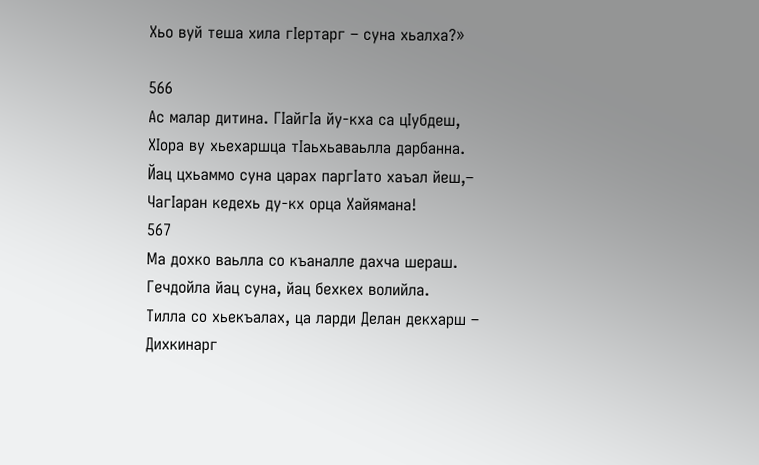Хьо вуй теша хила гIертарг – суна хьалха?»

566
Ас малар дитина. ГIайгIа йу-кха са цIубдеш,
ХIора ву хьехаршца тIаьхьаваьлла дарбанна.
Йац цхьаммо суна царах паргIато хаъал йеш,–
ЧагIаран кедехь ду-кх орца Хайямана!
567
Ма дохко ваьлла со къаналле дахча шераш.
Гечдойла йац суна, йац бехкех волийла.
Тилла со хьекъалах, ца ларди Делан декхарш –
Дихкинарг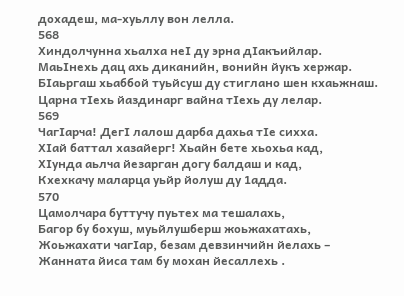дохадеш, ма-хуьллу вон лелла.
568
Хиндолчунна хьалха неI ду эрна дIакъийлар.
МаьIнехь дац ахь диканийн, вонийн йукъ хержар.
БIаьргаш хьаббой туьйсуш ду стиглано шен кхаьжнаш.
Царна тIехь йаздинарг вайна тIехь ду лелар.
569
ЧагIарча! ДегI лалош дарба дахьа тIе сихха.
ХIай баттал хазайерг! Хьайн бете хьохьа кад,
ХIунда аьлча йезарган догу балдаш и кад,
Кхехкачу маларца уьйр йолуш ду 1адда.
570
Цамолчара буттучу пуьтех ма тешалахь,
Багор бу бохуш, муьйлушберш жоьжахатахь,
Жоьжахати чагIар, безам девзинчийн йелахь –
Жанната йиса там бу мохан йесаллехь .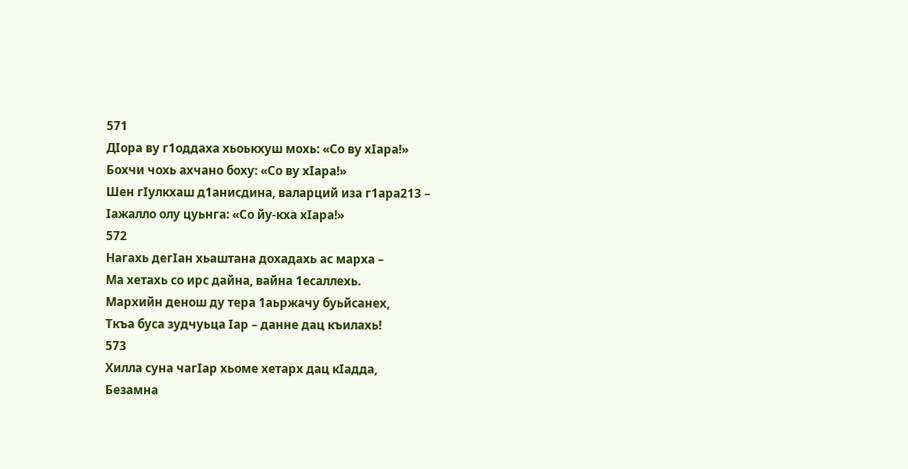571
ДIора ву г1оддаха хьоькхуш мохь: «Со ву хIара!»
Бохчи чохь ахчано боху: «Со ву хIара!»
Шен гIулкхаш д1анисдина, валарций иза г1ара213 –
Iажалло олу цуьнга: «Со йу-кха хIара!»
572
Нагахь дегIан хьаштана дохадахь ас марха –
Ма хетахь со ирс дайна, вайна 1есаллехь.
Мархийн денош ду тера 1аьржачу буьйсанех,
Ткъа буса зудчуьца Iар – данне дац къилахь!
573
Хилла суна чагIар хьоме хетарх дац кIадда,
Безамна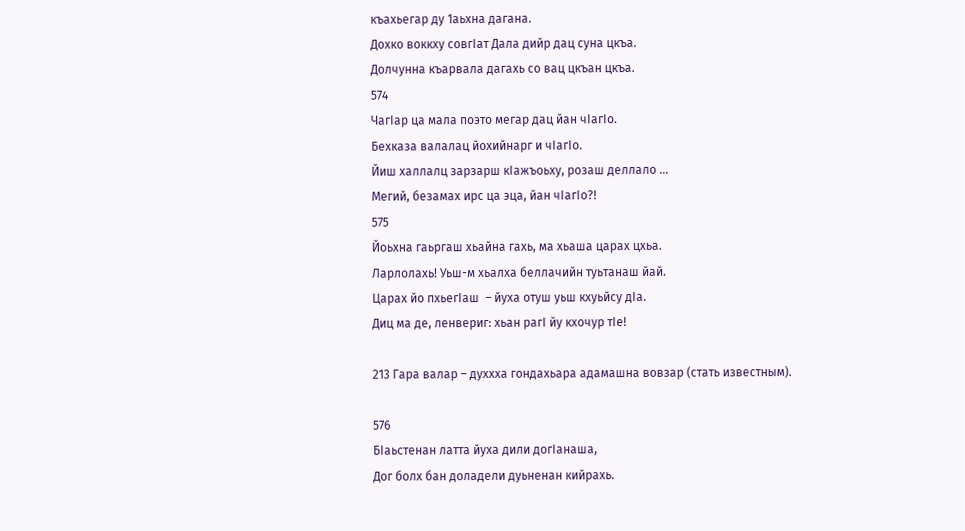къахьегар ду 1аьхна дагана.
Дохко воккху совгIат Дала дийр дац суна цкъа.
Долчунна къарвала дагахь со вац цкъан цкъа.
574
ЧагIар ца мала поэто мегар дац йан чIагIо.
Бехказа валалац йохийнарг и чIагIо.
Йиш халлалц зарзарш кIажъоьху, розаш деллало …
Мегий, безамах ирс ца эца, йан чIагIо?!
575
Йоьхна гаьргаш хьайна гахь, ма хьаша царах цхьа.
Ларлолахь! Уьш-м хьалха беллачийн туьтанаш йай.
Царах йо пхьегIаш  – йуха отуш уьш кхуьйсу дIа.
Диц ма де, ленвериг: хьан рагI йу кхочур тIе!

213 Гара валар – духхха гондахьара адамашна вовзар (стать известным).

576
БIаьстенан латта йуха дили догIанаша,
Дог болх бан доладели дуьненан кийрахь.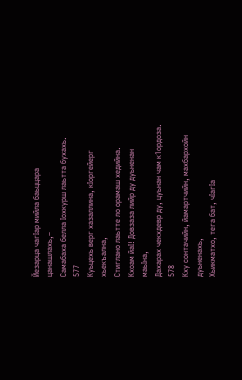Йезарца чагIар мийла баьццара цанашлахь,–
Самабаха белла Iохкурш лаьтта бухахь.
577
Куьцехь верг хазаллина, кIоргейерг хьекъална,
Стиглано лаьтте ло орамаш хедийна.
Кхоам йаI! Довзаза лийр ду дуьненан маьIна,
Дахарах чекхдевр ду, цуьнан чам к1ордоза.
578
Кху сонтачийн, йамартчийн, махбархойн дуьненахь,
Хьикматхо, тега бат, чIагIа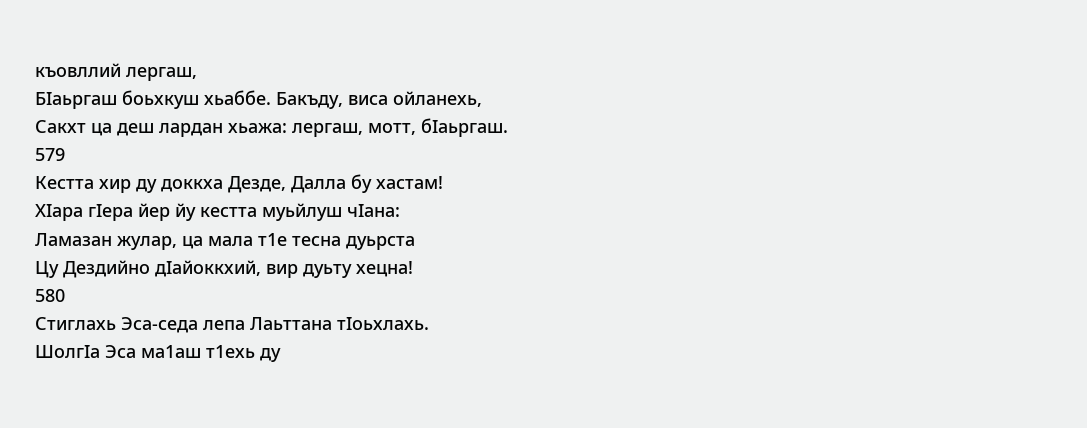къовллий лергаш,
БIаьргаш боьхкуш хьаббе. Бакъду, виса ойланехь,
Сакхт ца деш лардан хьажа: лергаш, мотт, бIаьргаш.
579
Кестта хир ду доккха Дезде, Далла бу хастам!
ХIара гIера йер йу кестта муьйлуш чIана:
Ламазан жулар, ца мала т1е тесна дуьрста
Цу Дездийно дIайоккхий, вир дуьту хецна!
580
Стиглахь Эса-седа лепа Лаьттана тIоьхлахь.
ШолгIа Эса ма1аш т1ехь ду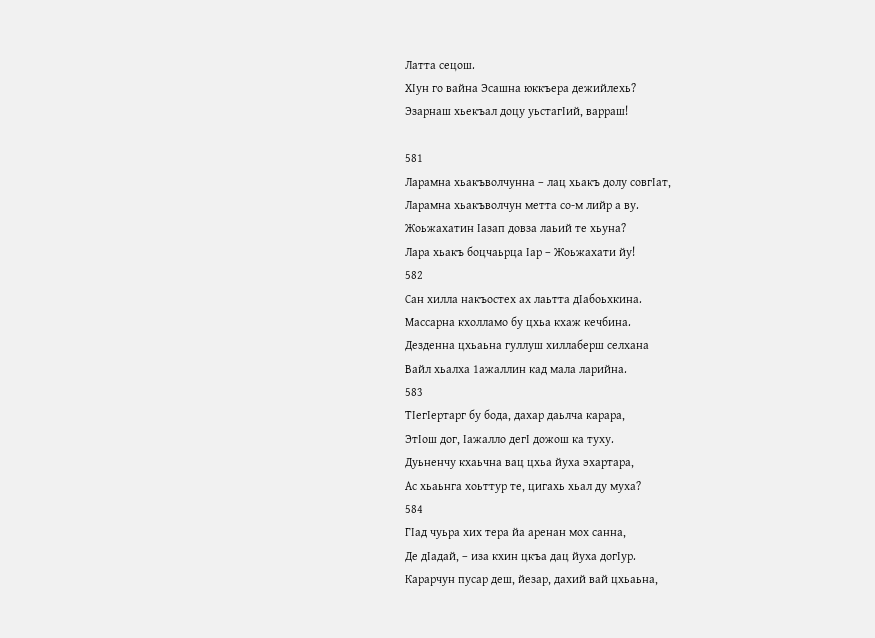Латта сецош.
ХIун го вайна Эсашна юккъера дежийлехь?
Эзарнаш хьекъал доцу уьстагIий, варраш!

581
Ларамна хьакъволчунна – лац хьакъ долу совгIат,
Ларамна хьакъволчун метта со-м лийр а ву.
Жоьжахатин Iазап довза лаьий те хьуна?
Лара хьакъ боцчаьрца Iар – Жоьжахати йу!
582
Сан хилла накъостех ах лаьтта дIабоьхкина.
Массарна кхолламо бу цхьа кхаж кечбина.
Дезденна цхьаьна гуллуш хиллаберш селхана
Вайл хьалха 1ажаллин кад мала ларийна.
583
ТIегIертарг бу бода, дахар даьлча карара,
ЭтIош дог, Iажалло дегI дожош ка туху.
Дуьненчу кхаьчна вац цхьа йуха эхартара,
Ас хьаьнга хоьттур те, цигахь хьал ду муха?
584
ГIад чуьра хих тера йа аренан мох санна,
Де дIадай, – иза кхин цкъа дац йуха догIур.
Карарчун пусар деш, йезар, дахий вай цхьаьна,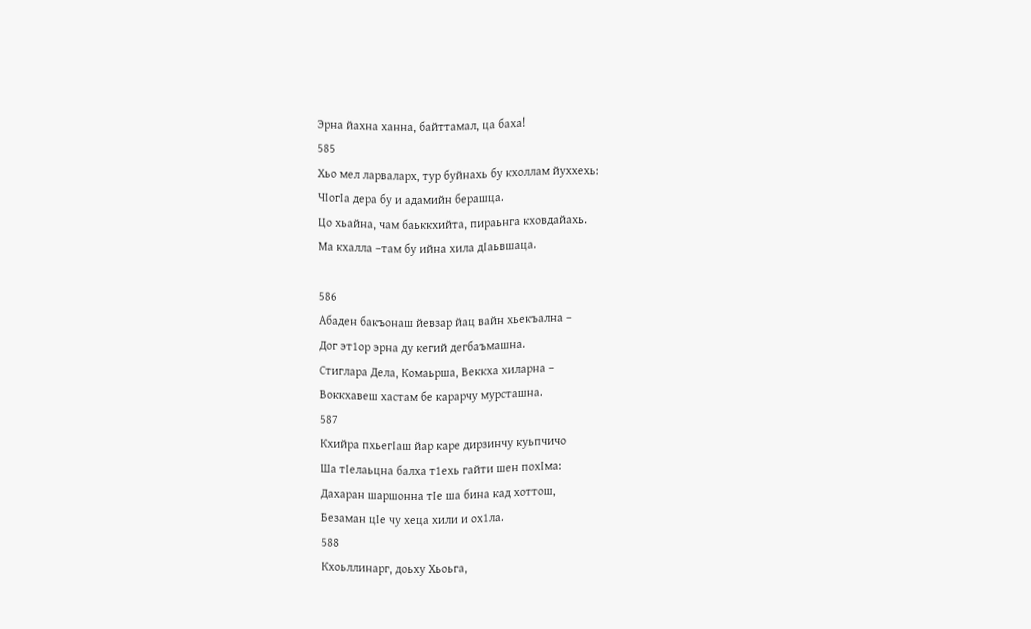Эрна йахна ханна, байттамал, ца баха!
585
Хьо мел ларваларх, тур буйнахь бу кхоллам йуххехь:
ЧIогIа дера бу и адамийн берашца.
Цо хьайна, чам баьккхийта, пираьнга кховдайахь.
Ма кхалла –там бу ийна хила дIаьвшаца.

586
Абаден бакъонаш йевзар йац вайн хьекъална –
Дог эт1ор эрна ду кегий дегбаъмашна.
Стиглара Дела, Комаьрша, Веккха хиларна –
Воккхавеш хастам бе карарчу мурсташна.
587
Кхийра пхьегIаш йар каре дирзинчу куьпчичо
Ша тIелаьцна балха т1ехь гайти шен похIма:
Дахаран шаршонна тIе ша бина кад хоттош,
Безаман цIе чу хеца хили и ох1ла.
588
Кхоьллинарг, доьху Хьоьга,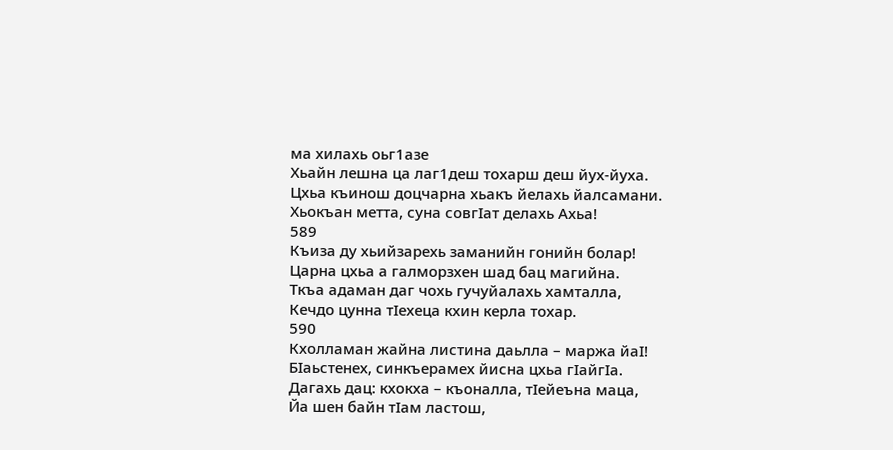ма хилахь оьг1азе
Хьайн лешна ца лаг1деш тохарш деш йух-йуха.
Цхьа къинош доцчарна хьакъ йелахь йалсамани.
Хьокъан метта, суна совгIат делахь Ахьа!
589
Къиза ду хьийзарехь заманийн гонийн болар!
Царна цхьа а галморзхен шад бац магийна.
Ткъа адаман даг чохь гучуйалахь хамталла,
Кечдо цунна тIехеца кхин керла тохар.
590
Кхолламан жайна листина даьлла – маржа йаI!
БIаьстенех, синкъерамех йисна цхьа гIайгIа.
Дагахь дац: кхокха – къоналла, тIейеъна маца,
Йа шен байн тIам ластош,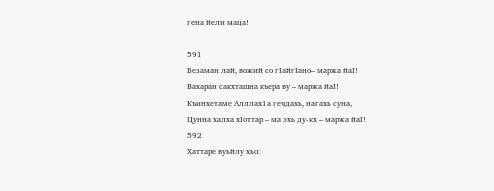гена йели маца!

591
Безаман лай, вожий со гIайгIано– маржа йаI!
Вахаран сакхташна къера ву – маржа йаI!
Къинхетаме Алллах1а гечдахь, нагахь суна,
Цунна халха хIоттар – ма эхь ду-кх – маржа йаI!
592
Хаттаре вуьйлу хьо: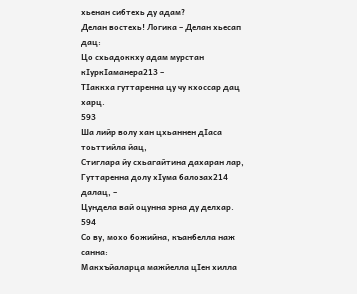хьенан сибтехь ду адам?
Делан востехь! Логика – Делан хьесап дац:
Цо схьадоккху адам мурстан кIуркIаманера213 –
ТIаккха гуттаренна цу чу кхоссар дац харц.
593
Ша лийр волу хан цхьаннен дIаса тоьттийла йац,
Стиглара йу схьагайтина дахаран лар,
Гуттаренна долу хIума балозах214 далац, –
Цундела вай оцунна эрна ду делхар.
594
Со ву, мохо божийна, къанбелла наж санна:
Макхъйаларца мажйелла цIен хилла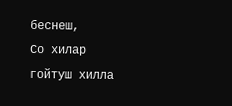беснеш,
Со хилар гойтуш хилла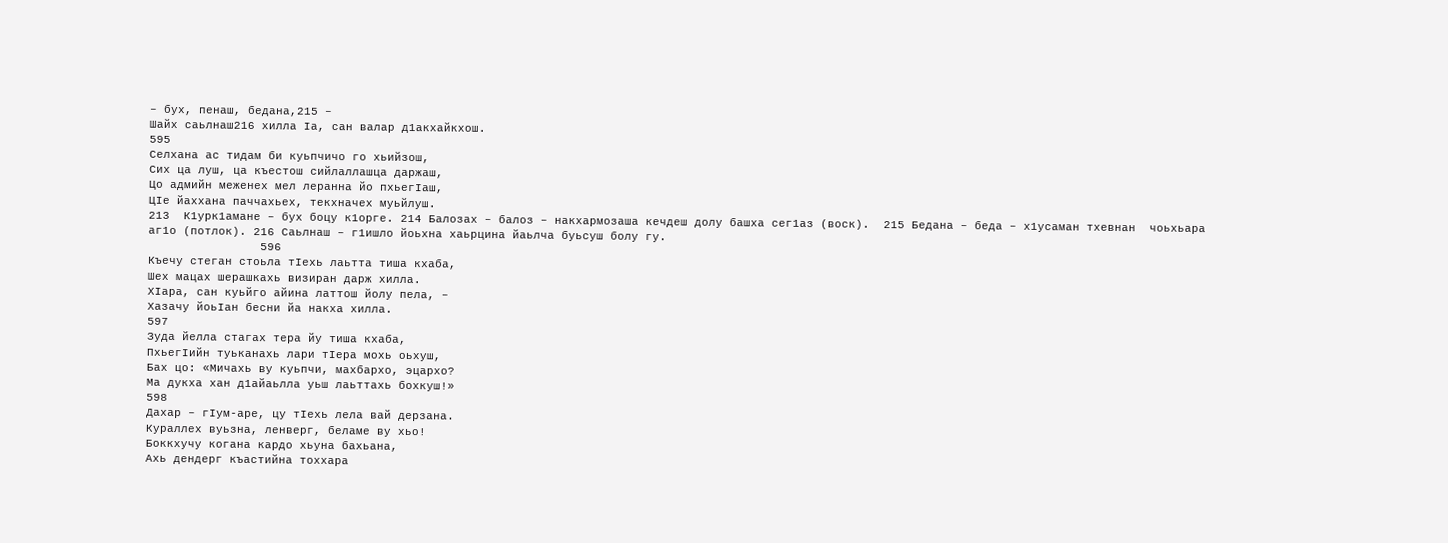– бух, пенаш, бедана,215 –
Шайх саьлнаш216 хилла Iа, сан валар д1акхайкхош.
595
Селхана ас тидам би куьпчичо го хьийзош,
Сих ца луш, ца къестош сийлаллашца даржаш,
Цо адмийн меженех мел леранна йо пхьегIаш,
ЦIе йаххана паччахьех, текхначех муьйлуш.
213  К1урк1амане – бух боцу к1орге. 214 Балозах – балоз – накхармозаша кечдеш долу башха сег1аз (воск).  215 Бедана – беда – х1усаман тхевнан  чоьхьара аг1о (потлок). 216 Саьлнаш – г1ишло йоьхна хаьрцина йаьлча буьсуш болу гу.
                596
Къечу стеган стоьла тIехь лаьтта тиша кхаба,
Шех мацах шерашкахь визиран дарж хилла.
ХIара, сан куьйго айина латтош йолу пела, –
Хазачу йоьIан бесни йа накха хилла.
597
Зуда йелла стагах тера йу тиша кхаба,
ПхьегIийн туьканахь лари тIера мохь оьхуш,
Бах цо: «Мичахь ву куьпчи, махбархо, эцархо?
Ма дукха хан д1айаьлла уьш лаьттахь бохкуш!»
598
Дахар – гIум-аре, цу тIехь лела вай дерзана.
Кураллех вуьзна, ленверг, беламе ву хьо!
Боккхучу когана кардо хьуна бахьана,
Ахь дендерг къастийна тоххара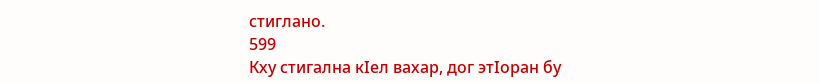стиглано.
599
Кху стигална кIел вахар, дог этIоран бу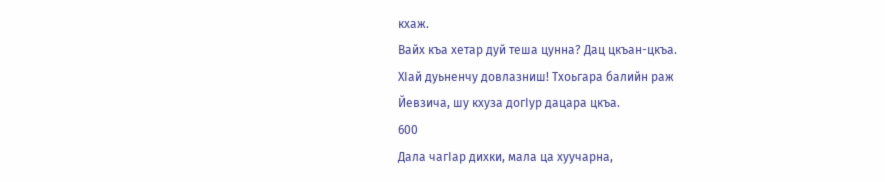кхаж.
Вайх къа хетар дуй теша цунна? Дац цкъан-цкъа.
ХIай дуьненчу довлазниш! Тхоьгара балийн раж
Йевзича, шу кхуза догIур дацара цкъа.
600
Дала чагIар дихки, мала ца хуучарна,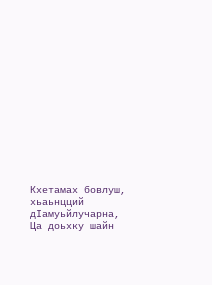Кхетамах бовлуш, хьаьнцций дIамуьйлучарна,
Ца доьхку шайн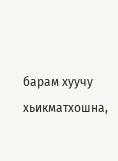барам хуучу хьикматхошна,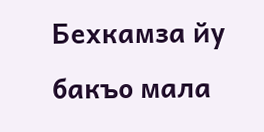Бехкамза йу бакъо мала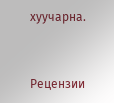хуучарна.


Рецензии